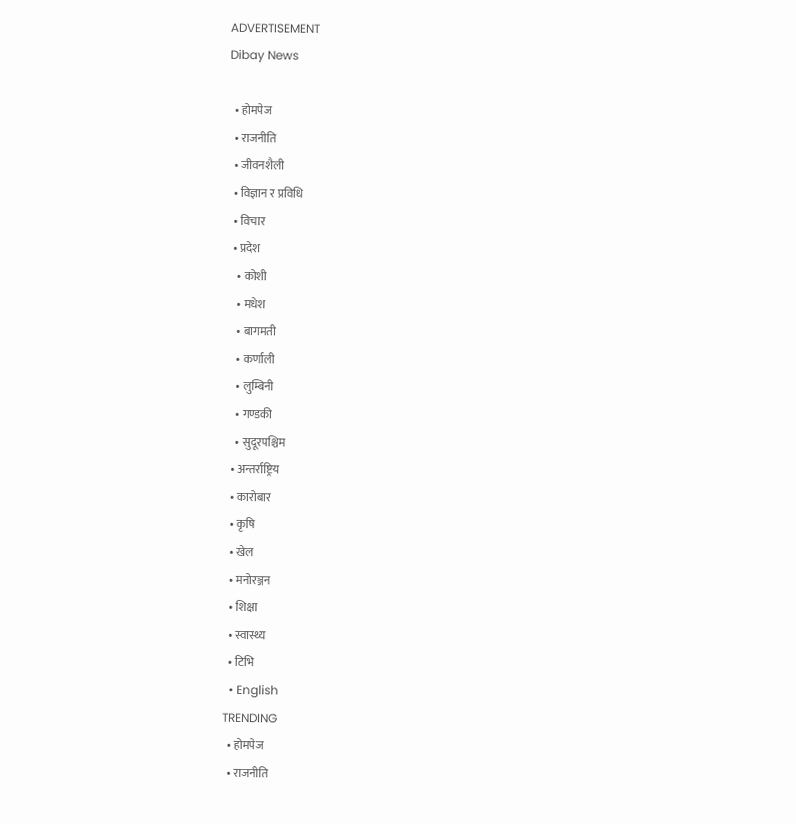ADVERTISEMENT
Dibay News

  • होमपेज
  • राजनीति
  • जीवनशैली
  • विज्ञान र प्रविधि
  • विचार
  • प्रदेश
    • कोशी
    • मधेश
    • बागमती
    • कर्णाली
    • लुम्बिनी
    • गण्डकी
    • सुदूरपश्चिम
  • अन्तर्राष्ट्रिय
  • कारोबार
  • कृषि
  • खेल
  • मनोरञ्जन
  • शिक्षा
  • स्वास्थ्य
  • टिभि
  • English
TRENDING
  • होमपेज
  • राजनीति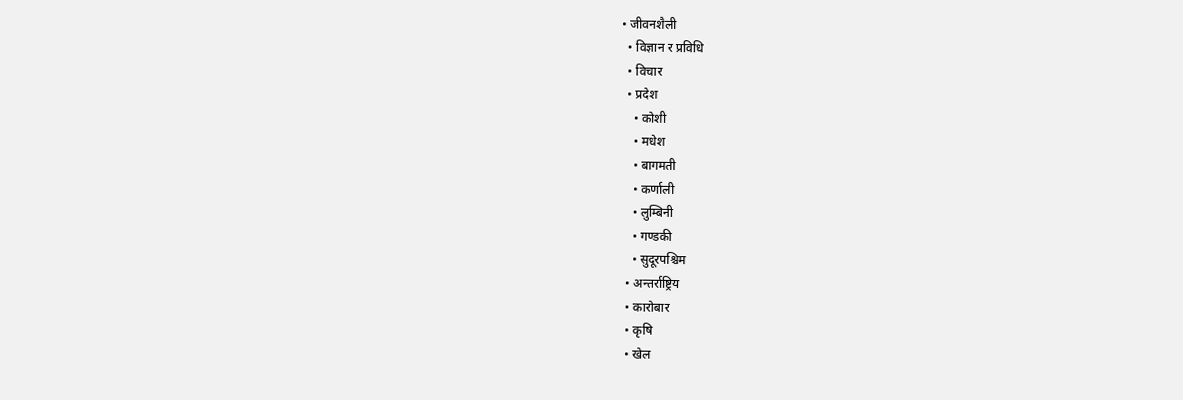• जीवनशैली
  • विज्ञान र प्रविधि
  • विचार
  • प्रदेश
    • कोशी
    • मधेश
    • बागमती
    • कर्णाली
    • लुम्बिनी
    • गण्डकी
    • सुदूरपश्चिम
  • अन्तर्राष्ट्रिय
  • कारोबार
  • कृषि
  • खेल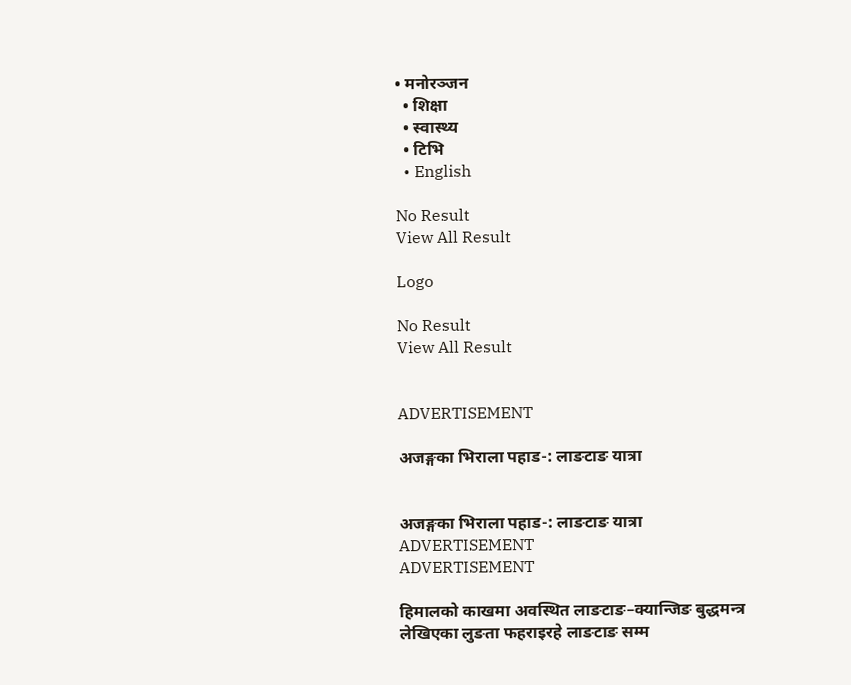• मनोरञ्जन
  • शिक्षा
  • स्वास्थ्य
  • टिभि
  • English

No Result
View All Result

Logo

No Result
View All Result


ADVERTISEMENT

अजङ्गका भिराला पहाड-: लाङटाङ यात्रा


अजङ्गका भिराला पहाड-: लाङटाङ यात्रा
ADVERTISEMENT
ADVERTISEMENT

हिमालको काखमा अवस्थित लाङटाङ–क्यान्जिङ बुद्धमन्त्र लेखिएका लुङता फहराइरहे लाङटाङ सम्म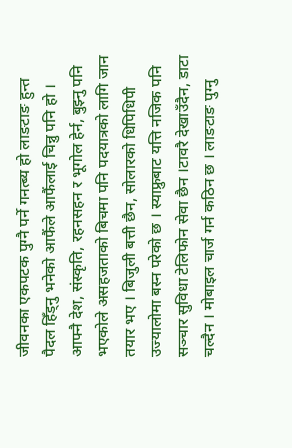जीवनका एकपटक पुग्नै पर्ने गनत्ब्य हो लाङटाङ हुन्त पैदल हिँड्नु भनेको आफैंले आफैंलाई चिन्नु पनि हो । आफ्नै देश, संस्कृति, रहनसहन र भूगोल हेर्न, बुझ्नु पनि भएकोले असहजताको बिचमा पनि पदयात्रको लागि जान तयार भए । बिजुली बत्ती छैन, सोलारको धिपिधिपी उज्यालोमा बस्न परेको छ । स्याफ्रुबाट यत्ति नजिक पनि सञ्चार सुविधा टेलिफोन सेवा छैन ।टावरै देखाउँदैन, डाटा चल्दैन । मोबाइल चार्ज गर्न कठिन छ । लाङटाङ पुग्नु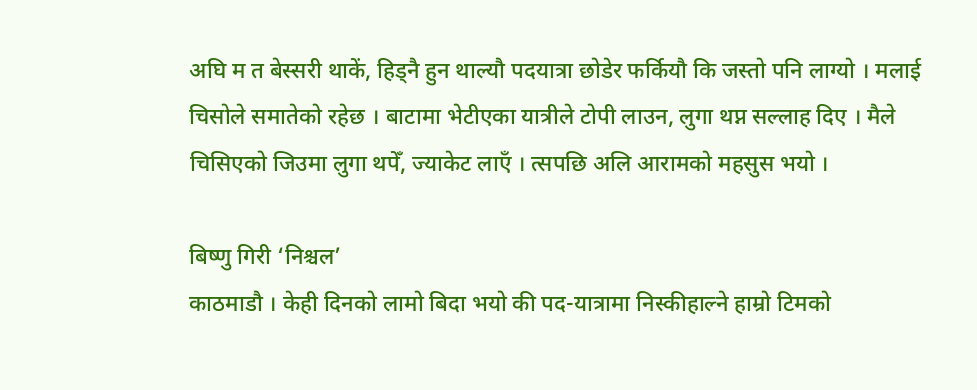अघि म त बेस्सरी थाकें, हिड्नै हुन थाल्यौ पदयात्रा छोडेर फर्कियौ कि जस्तो पनि लाग्यो । मलाई चिसोले समातेको रहेछ । बाटामा भेटीएका यात्रीले टोपी लाउन, लुगा थप्न सल्लाह दिए । मैले चिसिएको जिउमा लुगा थपेँ, ज्याकेट लाएँ । त्सपछि अलि आरामको महसुस भयो ।

बिष्णु गिरी ‘निश्चल’
काठमाडौ । केही दिनको लामो बिदा भयो की पद-यात्रामा निस्कीहाल्ने हाम्रो टिमको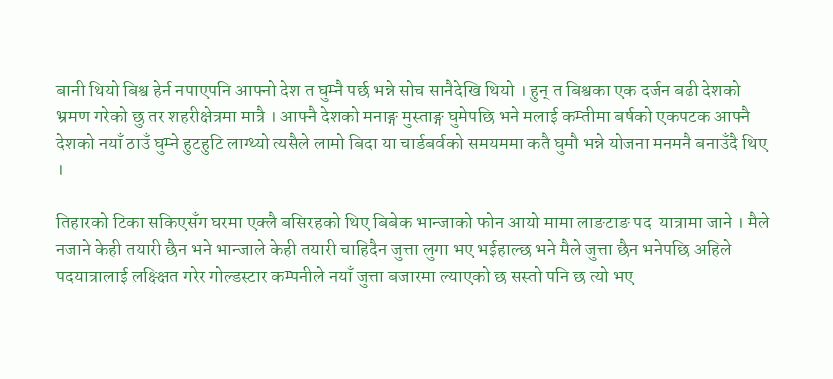बानी थियो बिश्व हेर्न नपाएपनि आफ्नो देश त घुम्नै पर्छ भन्ने सोच सानैदेखि थियो । हुन् त बिश्वका एक दर्जन बढी देशको भ्रमण गरेको छु तर शहरीक्षेत्रमा मात्रै । आफ्नै देशको मनाङ्ग मुस्ताङ्ग घुमेपछि भने मलाई कम्तीमा बर्षको एकपटक आफ्नै देशको नयाँ ठाउँ घुम्ने हुटहुटि लाग्थ्यो त्यसैले लामो बिदा या चार्डबर्वको समयममा कतै घुमौ भन्ने योजना मनमनै बनाउँदै थिए ।

तिहारको टिका सकिएसँग घरमा एक्लै बसिरहको थिए बिबेक भान्जाको फोन आयो मामा लाङटाङ पद  यात्रामा जाने । मैले नजाने केही तयारी छैन भने भान्जाले केही तयारी चाहिदैन जुत्ता लुगा भए भईहाल्छ भने मैले जुत्ता छैन भनेपछि अहिले पदयात्रालाई लक्ष्क्षित गरेर गोल्डस्टार कम्पनीले नयाँ जुत्ता बजारमा ल्याएको छ सस्तो पनि छ त्यो भए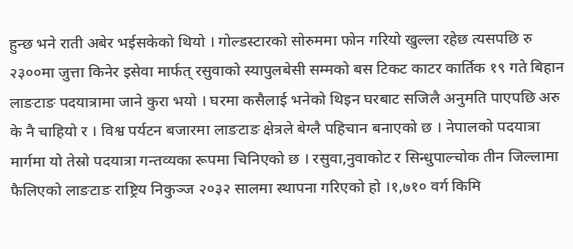हुन्छ भने राती अबेर भईसकेको थियो । गोल्डस्टारको सोरुममा फोन गरियो खुल्ला रहेछ त्यसपछि रु २३००मा जुत्ता किनेर इसेवा मार्फत् रसुवाको स्यापुलबेसी सम्मको बस टिकट काटर कार्तिक १९ गते बिहान लाङटाङ पदयात्रामा जाने कुरा भयो । घरमा कसैलाई भनेको थिइन घरबाट सजिलै अनुमति पाएपछि अरु के नै चाहियो र । विश्व पर्यटन बजारमा लाङटाङ क्षेत्रले बेग्लै पहिचान बनाएको छ । नेपालको पदयात्रा मार्गमा यो तेस्रो पदयात्रा गन्तव्यका रूपमा चिनिएको छ । रसुवा,नुवाकोट र सिन्धुपाल्चोक तीन जिल्लामा फैलिएको लाङटाङ राष्ट्रिय निकुञ्ज २०३२ सालमा स्थापना गरिएको हो ।१,७१० वर्ग किमि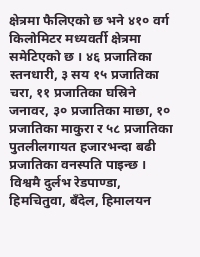क्षेत्रमा फैलिएको छ भने ४१० वर्ग किलोमिटर मध्यवर्ती क्षेत्रमा समेटिएको छ । ४६ प्रजातिका स्तनधारी, ३ सय १५ प्रजातिका चरा, ११ प्रजातिका घस्रिने जनावर, ३० प्रजातिका माछा, १० प्रजातिका माकुरा र ५८ प्रजातिका पुतलीलगायत हजारभन्दा बढी प्रजातिका वनस्पति पाइन्छ । विश्वमै दुर्लभ रेडपाण्डा, हिमचितुवा, बँदेल, हिमालयन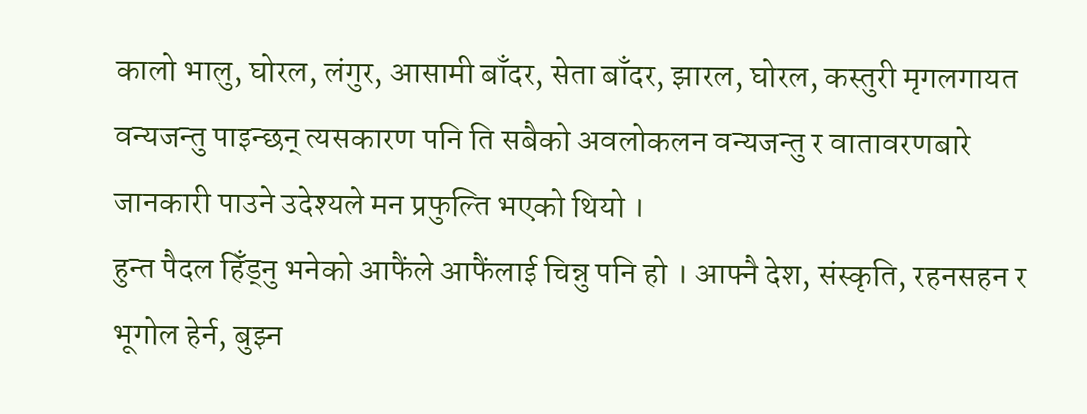कालो भालु, घोरल, लंगुर, आसामी बाँदर, सेता बाँदर, झारल, घोरल, कस्तुरी मृगलगायत वन्यजन्तु पाइन्छन् त्यसकारण पनि ति सबैको अवलोकलन वन्यजन्तु र वातावरणबारे जानकारी पाउने उदेश्यले मन प्रफुल्ति भएको थियो ।
हुन्त पैदल हिँड्नु भनेको आफैंले आफैंलाई चिन्नु पनि हो । आफ्नै देश, संस्कृति, रहनसहन र भूगोल हेर्न, बुझ्न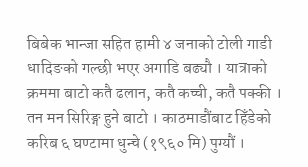बिबेक भान्जा सहित हामी ४ जनाको टोली गाडी धादिङको गल्छी भएर अगाडि बढ्यौ । यात्राको क्रममा बाटो कतै ढलान, कतै कच्ची, कतै पक्की ।  तन मन सिरिङ्ग हुने बाटो । काठमाडौंबाट हिँडेको करिब ६ घण्टामा धुन्चे (१९६० मि) पुग्यौं ।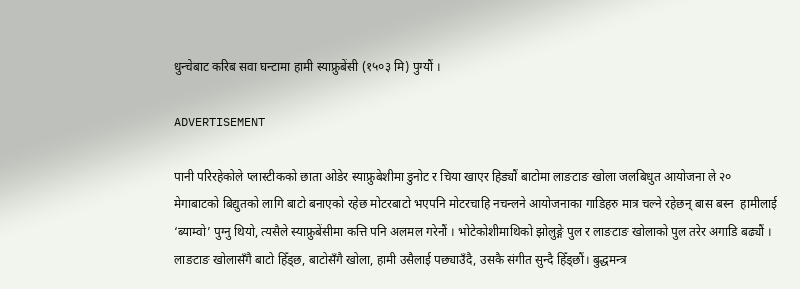धुन्चेबाट करिब सवा घन्टामा हामी स्याफ्रुबेंसी (१५०३ मि) पुग्यौं ।

ADVERTISEMENT

पानी परिरहेकोले प्लास्टीकको छाता ओडेर स्याफ्रुबेशीमा डुनोट र चिया खाएर हिड्यौं बाटोमा लाङटाङ खोला जलबिधुत आयोजना ले २० मेगाबाटको बिद्युतको लागि बाटो बनाएको रहेछ मोटरबाटो भएपनि मोटरचाहि नचन्लने आयोजनाका गाडिहरु मात्र चल्ने रहेछन् बास बस्न  हामीलाई ‘ब्याम्वो’ पुग्नु थियो, त्यसैले स्याफ्रुबेंसीमा कत्ति पनि अलमल गरेनौं । भोटेकोशीमाथिको झोलुङ्गे पुल र लाङटाङ खोलाको पुल तरेर अगाडि बढ्यौं ।
लाङटाङ खोलासँगै बाटो हिँड्छ, बाटोसँगै खोला, हामी उसैलाई पछ्याउँदै, उसकै संगीत सुन्दै हिँड्छौं। बुद्धमन्त्र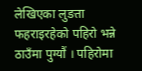लेखिएका लुङता फहराइरहेको पहिरो भन्ने ठाउँमा पुग्यौं । पहिरोमा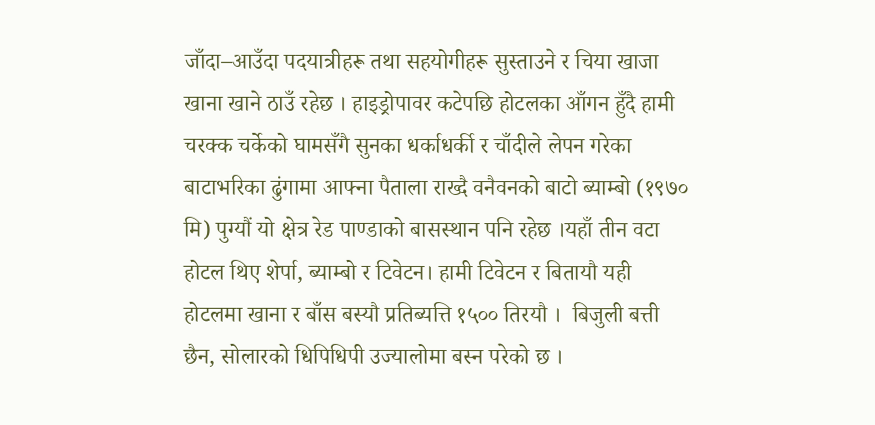जाँदा–आउँदा पदयात्रीहरू तथा सहयोगीहरू सुस्ताउने र चिया खाजा खाना खाने ठाउँ रहेछ । हाइड्रोपावर कटेपछि होटलका आँगन हुँदै हामी चरक्क चर्केको घामसँगै सुनका धर्काधर्की र चाँदीले लेपन गरेका बाटाभरिका ढुंगामा आफ्ना पैताला राख्दै वनैवनको बाटो ब्याम्बो (१९७० मि) पुग्यौं यो क्षेत्र रेड पाण्डाको बासस्थान पनि रहेछ ।यहाँ तीन वटा होटल थिए शेर्पा, ब्याम्बो र टिवेटन। हामी टिवेटन र बितायौ यही होटलमा खाना र बाँस बस्यौ प्रतिब्यत्ति १५०० तिरयौ ।  बिजुली बत्ती छैन, सोलारको धिपिधिपी उज्यालोमा बस्न परेको छ ।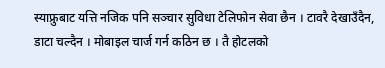स्याफ्रुबाट यत्ति नजिक पनि सञ्चार सुविधा टेलिफोन सेवा छैन । टावरै देखाउँदैन, डाटा चल्दैन । मोबाइल चार्ज गर्न कठिन छ । तै होटलको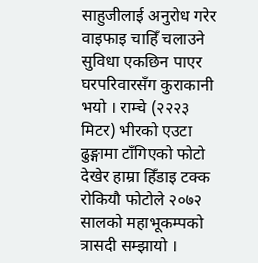साहुजीलाई अनुरोध गरेर वाइफाइ चाहिँ चलाउने सुविधा एकछिन पाएर घरपरिवारसँग कुराकानी भयो । राम्चे (२२२३ मिटर) भीरको एउटा ढुङ्गामा टाँगिएको फोटो देखेर हाम्रा हिँडाइ टक्क रोकियौ फोटोले २०७२ सालको महाभूकम्पको त्रासदी सम्झायो ।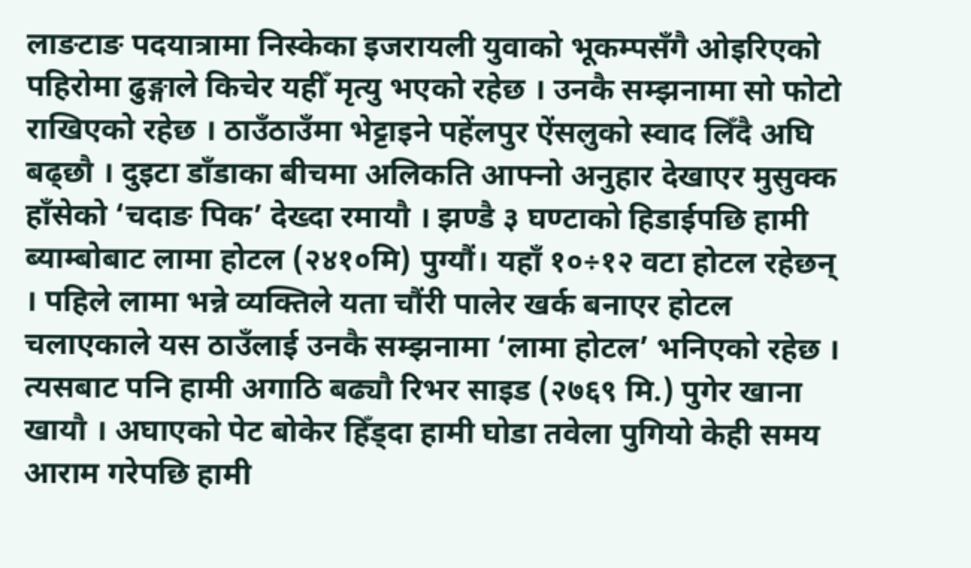लाङटाङ पदयात्रामा निस्केका इजरायली युवाको भूकम्पसँगै ओइरिएको पहिरोमा ढुङ्गाले किचेर यहीँ मृत्यु भएको रहेछ । उनकै सम्झनामा सो फोटो राखिएको रहेछ । ठाउँठाउँमा भेट्टाइने पहेंलपुर ऐंसलुको स्वाद लिँदै अघि बढ्छौ । दुइटा डाँडाका बीचमा अलिकति आफ्नो अनुहार देखाएर मुसुक्क हाँसेको ‘चदाङ पिक’ देख्दा रमायौ । झण्डै ३ घण्टाको हिडाईपछि हामी ब्याम्बोबाट लामा होटल (२४१०मि) पुग्यौं। यहाँ १०÷१२ वटा होटल रहेछन् । पहिले लामा भन्ने व्यक्तिले यता चौंरी पालेर खर्क बनाएर होटल चलाएकाले यस ठाउँलाई उनकै सम्झनामा ‘लामा होटल’ भनिएको रहेछ । त्यसबाट पनि हामी अगाठि बढ्यौ रिभर साइड (२७६९ मि.) पुगेर खाना खायौ । अघाएको पेट बोकेर हिँड्दा हामी घोडा तवेला पुगियो केही समय आराम गरेपछि हामी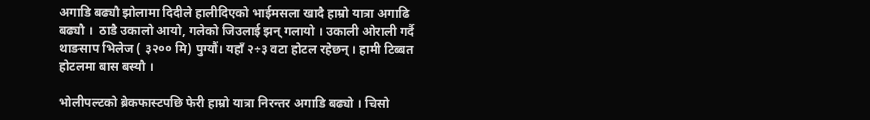अगाडि बढ्यौ झोलामा दिदीले हालीदिएको भाईमसला खादै हाम्रो यात्रा अगाढि बढ्यौ ।  ठाडै उकालो आयो, गलेको जिउलाई झन् गलायो । उकाली ओराली गर्दै थाङसाप भिलेज ( ३२०० मि) पुग्यौं। यहाँ २÷३ वटा होटल रहेछन् । हामी टिब्बत होटलमा बास बस्यौ ।

भोलीपल्टको ब्रेकफास्टपछि फेरी हाम्रो यात्रा निरन्तर अगाडि बढ्यो । चिसो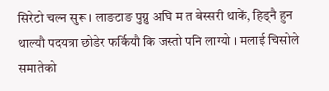सिरेटो चल्न सुरू । लाङटाङ पुग्नु अघि म त बेस्सरी थाकें, हिड्नै हुन थाल्यौ पदयत्रा छोडेर फर्कियौ कि जस्तो पनि लाग्यो । मलाई चिसोले समातेको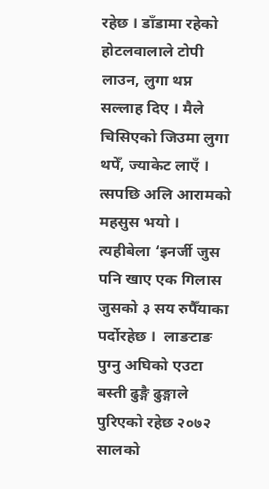रहेछ । डाँडामा रहेको होटलवालाले टोपी लाउन, लुगा थप्न सल्लाह दिए । मैले चिसिएको जिउमा लुगा थपेँ, ज्याकेट लाएँ । त्सपछि अलि आरामको महसुस भयो । त्यहीबेला ‘इनर्जी जुस पनि खाए एक गिलास जुसको ३ सय रुपैँयाका पर्दोरहेछ ।  लाङटाङ पुग्नु अघिको एउटा बस्ती ढुङ्गै ढुङ्गाले पुरिएको रहेछ २०७२ सालको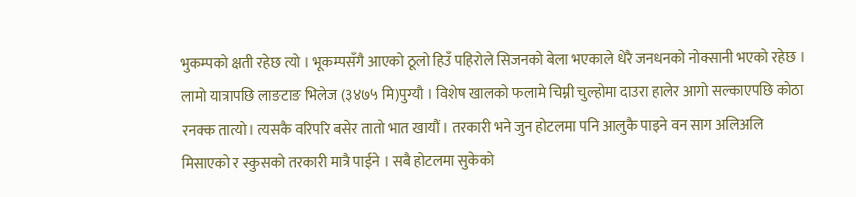भुकम्पको क्षती रहेछ त्यो । भूकम्पसँगै आएको ठूलो हिउँ पहिरोले सिजनको बेला भएकाले धेरै जनधनको नोक्सानी भएको रहेछ । लामो यात्रापछि लाङटाङ भिलेज (३४७५ मि)पुग्यौ । विशेष खालको फलामे चिम्नी चुल्होमा दाउरा हालेर आगो सल्काएपछि कोठा रनक्क तात्यो। त्यसकै वरिपरि बसेर तातो भात खायौं । तरकारी भने जुन होटलमा पनि आलुकै पाइने वन साग अलिअलि मिसाएको र स्कुसको तरकारी मात्रै पाईने । सबै होटलमा सुकेको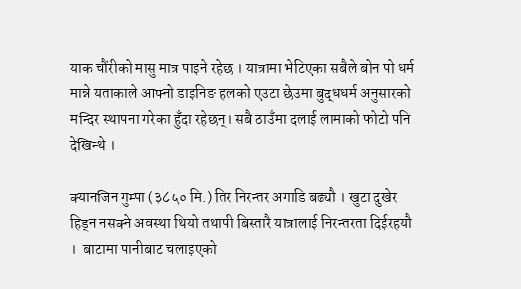याक चौंरीको मासु मात्र पाइने रहेछ । यात्रामा भेटिएका सबैले बोन पो धर्म मान्ने यताकाले आफ्नो डाइनिङ हलको एउटा छेउमा बुद्धधर्म अनुसारको मन्दिर स्थापना गरेका हुँदा रहेछन्। सबै ठाउँमा दलाई लामाको फोटो पनि देखिन्थे ।

क्यानजिन गुम्पा (३८५० मि.) तिर निरन्तर अगाडि बढ्यौ । खुटा दुखेर हिड्न नसक्ने अवस्था थियो तथापी बिस्तारै यात्रालाई निरन्तरता दिईरहयौ ।  बाटामा पानीबाट चलाइएको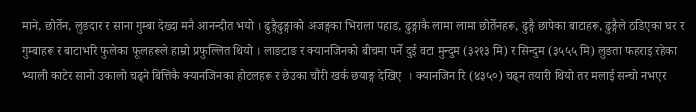माने, छोर्तेन, लुङदार र साना गुम्बा देख्दा मनै आनन्दीत भयो । ढुङ्गैढुङ्गाको अजङ्गका भिराला पहाड, ढुङ्गाकै लामा लामा छोर्तेनहरू, ढुङ्गै छापेका बाटाहरू, ढुङ्गैले ठडिएका घर र गुम्बाहरू र बाटाभरि फुलेका फूलहरूले हाम्रो प्रफुल्लित थियो । लाङटाङ र क्यानजिनको बीचमा पर्ने दुई वटा मुन्दुम (३२१३ मि) र सिन्दुम (३५५५ मि) लुङता फहराइ रहेका भ्याली काटेर सानो उकालो चढ्ने बित्तिकै क्यानजिनका होटलहरू र छेउका चौंरी खर्क छयाङ्ग देखिए  । क्यानजिन रि (४३५०) चढ्न तयारी थियो तर मलाई सन्चो नभएर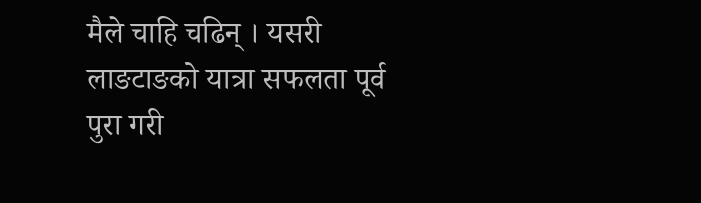मैले चाहि चढिन् । यसरी लाङटाङको यात्रा सफलता पूर्व पुरा गरी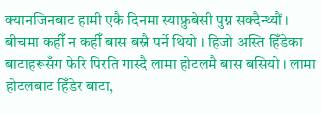क्यानजिनबाट हामी एकै दिनमा स्याफ्रुबेसी पुग्न सक्दैन्थ्यौं । बीचमा कहीँ न कहीँ बास बस्नै पर्ने थियो । हिजो अस्ति हिँडेका बाटाहरूसँग फेरि पिरति गास्दै लामा होटलमै बास बसियो । लामा होटलबाट हिँडेर बाटा,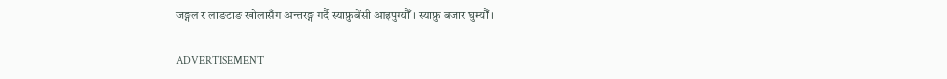जङ्गल र लाङटाङ खोलासँग अन्तरङ्ग गर्दै स्याफ्रुबेंसी आइपुग्यौँ । स्याफ्रु बजार घुम्यौँ ।

ADVERTISEMENT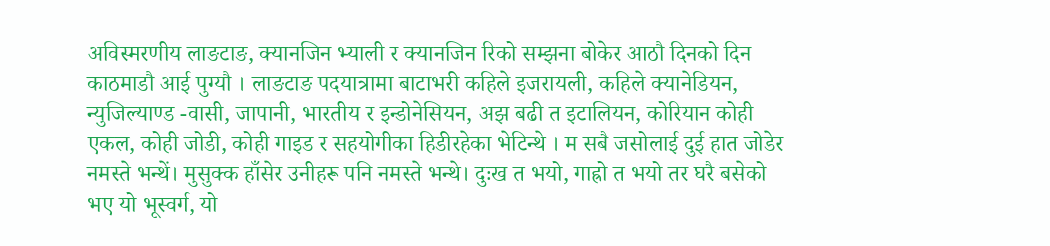अविस्मरणीय लाङटाङ, क्यानजिन भ्याली र क्यानजिन रिको सम्झना बोकेर आठौ दिनको दिन काठमाडौ आई पुग्यौ । लाङटाङ पदयात्रामा बाटाभरी कहिले इजरायली, कहिले क्यानेडियन, न्युजिल्याण्ड -वासी, जापानी, भारतीय र इन्डोनेसियन, अझ बढी त इटालियन, कोरियान कोही एकल, कोही जोडी, कोही गाइड र सहयोगीका हिडीरहेका भेटिन्थे । म सबै जसोलाई दुई हात जोडेर नमस्ते भन्थें। मुसुक्क हाँसेर उनीहरू पनि नमस्ते भन्थे। दुःख त भयो, गाह्रो त भयो तर घरै बसेको भए यो भूस्वर्ग, यो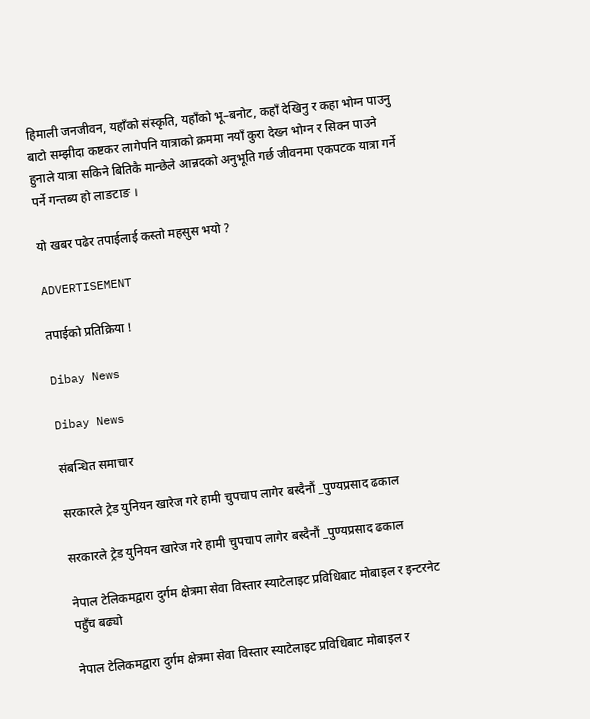हिमाली जनजीवन, यहाँको संस्कृति, यहाँको भू–बनोट, कहाँ देखिनु र कहा भोग्न पाउनु बाटो सम्झीदा कष्टकर लागेपनि यात्राको क्रममा नयाँ कुरा देख्न भोग्न र सिक्न पाउने हुनाले यात्रा सकिने बितिकै मान्छेले आन्नदको अनुभूति गर्छ जीवनमा एकपटक यात्रा गर्ने पर्ने गन्तब्य हो लाङटाङ ।

यो खबर पढेर तपाईलाई कस्तो महसुस भयो ?

ADVERTISEMENT

तपाईको प्रतिक्रिया !

Dibay News

Dibay News

संबन्धित समाचार

सरकारले ट्रेड युनियन खारेज गरे हामी चुपचाप लागेर बस्दैनौं _पुण्यप्रसाद ढकाल

सरकारले ट्रेड युनियन खारेज गरे हामी चुपचाप लागेर बस्दैनौं _पुण्यप्रसाद ढकाल

नेपाल टेलिकमद्वारा दुर्गम क्षेत्रमा सेवा विस्तार स्याटेलाइट प्रविधिबाट मोबाइल र इन्टरनेट पहुँच बढ्यो

नेपाल टेलिकमद्वारा दुर्गम क्षेत्रमा सेवा विस्तार स्याटेलाइट प्रविधिबाट मोबाइल र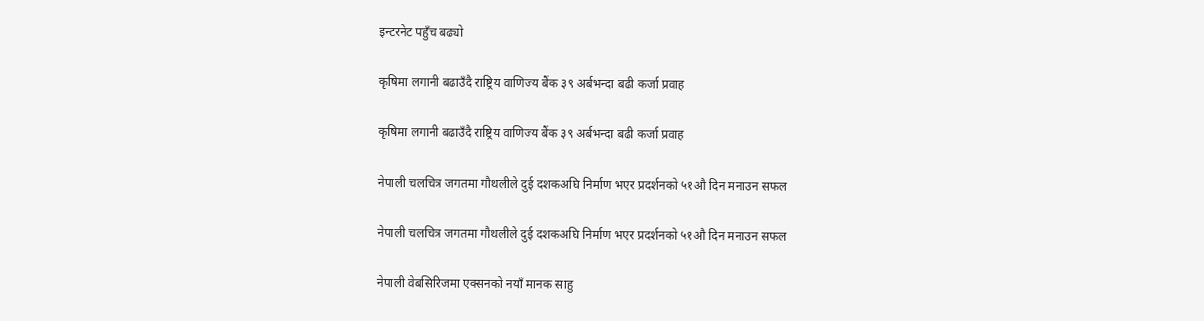इन्टरनेट पहुँच बढ्यो

कृषिमा लगानी बढाउँदै राष्ट्रिय वाणिज्य बैंक ३९ अर्बभन्दा बढी कर्जा प्रवाह

कृषिमा लगानी बढाउँदै राष्ट्रिय वाणिज्य बैंक ३९ अर्बभन्दा बढी कर्जा प्रवाह

नेपाली चलचित्र जगतमा गौथलीले दुई दशकअघि निर्माण भएर प्रदर्शनको ५१औ दिन मनाउन सफल

नेपाली चलचित्र जगतमा गौथलीले दुई दशकअघि निर्माण भएर प्रदर्शनको ५१औ दिन मनाउन सफल

नेपाली वेबसिरिजमा एक्सनको नयाँ मानक साहु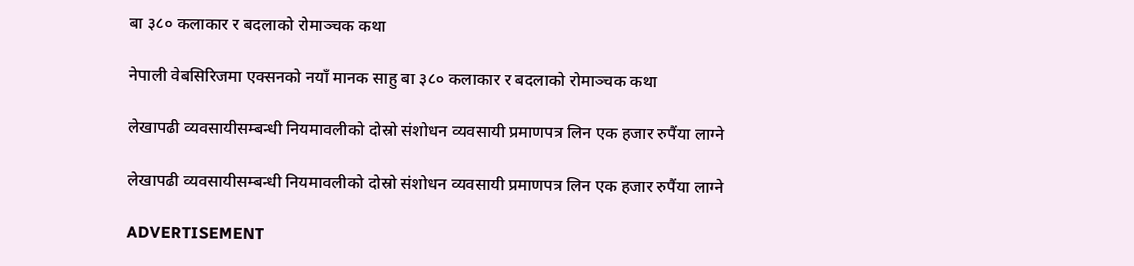बा ३८० कलाकार र बदलाको रोमाञ्चक कथा

नेपाली वेबसिरिजमा एक्सनको नयाँ मानक साहु बा ३८० कलाकार र बदलाको रोमाञ्चक कथा

लेखापढी व्यवसायीसम्बन्धी नियमावलीको दोस्रो संशोधन व्यवसायी प्रमाणपत्र लिन एक हजार रुपैंया लाग्ने

लेखापढी व्यवसायीसम्बन्धी नियमावलीको दोस्रो संशोधन व्यवसायी प्रमाणपत्र लिन एक हजार रुपैंया लाग्ने

ADVERTISEMENT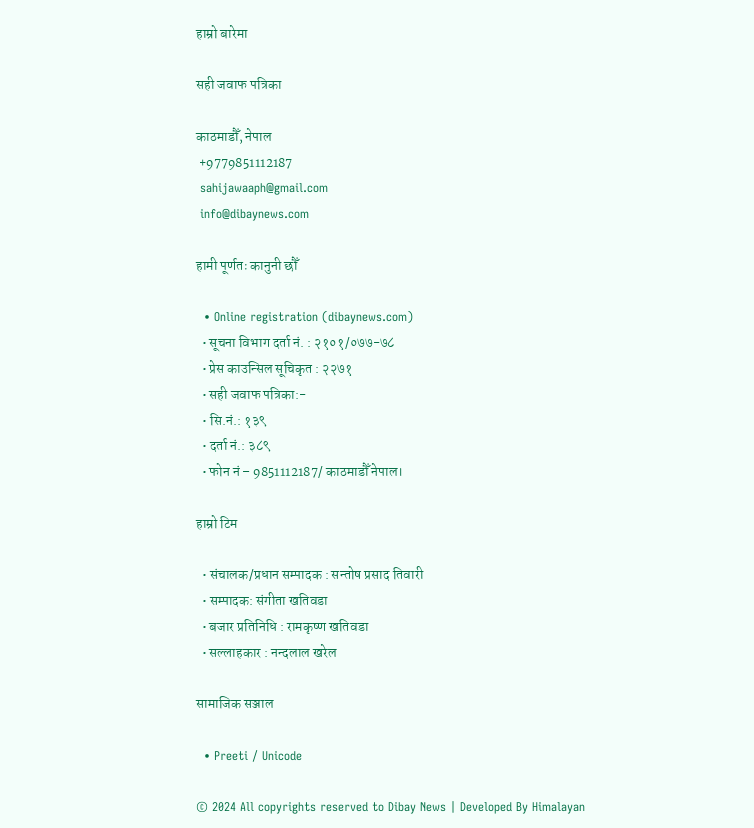हाम्रो बारेमा

सही जवाफ पत्रिका

काठमाडौँ, नेपाल
 +9779851112187
 sahijawaaph@gmail.com
 info@dibaynews.com

हामी पूर्णतः कानुनी छौँ

  • Online registration (dibaynews.com)
  • सूचना विभाग दर्ता नं. : २१०१/०७७-७८
  • प्रेस काउन्सिल सूचिकृत : २२७१
  • सही जवाफ पत्रिका:-
  • सि.नं.: १३९
  • दर्ता नं.: ३८९
  • फोन नं – 9851112187/ काठमाडौँ नेपाल।

हाम्रो टिम

  • संचालक/प्रधान सम्पादक : सन्तोष प्रसाद तिवारी
  • सम्पादक: संगीता खतिवडा
  • बजार प्रतिनिधि : रामकृष्ण खतिवडा
  • सल्लाहकार : नन्दलाल खरेल

सामाजिक सञ्जाल

  • Preeti / Unicode

© 2024 All copyrights reserved to Dibay News | Developed By Himalayan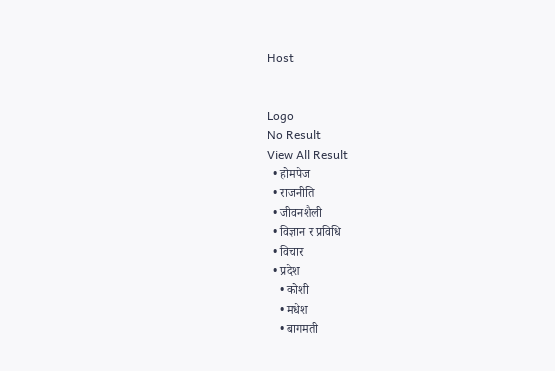Host


Logo
No Result
View All Result
  • होमपेज
  • राजनीति
  • जीवनशैली
  • विज्ञान र प्रविधि
  • विचार
  • प्रदेश
    • कोशी
    • मधेश
    • बागमती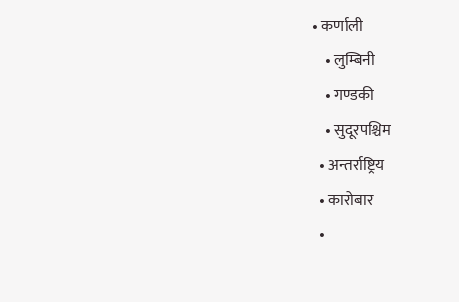• कर्णाली
    • लुम्बिनी
    • गण्डकी
    • सुदूरपश्चिम
  • अन्तर्राष्ट्रिय
  • कारोबार
  •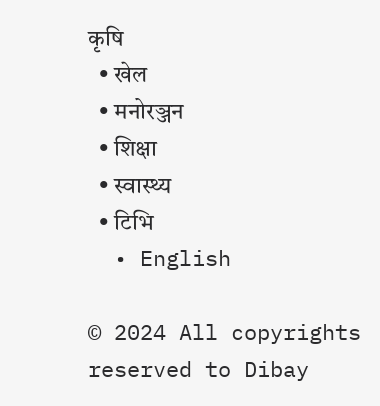कृषि
  • खेल
  • मनोरञ्जन
  • शिक्षा
  • स्वास्थ्य
  • टिभि
  • English

© 2024 All copyrights reserved to Dibay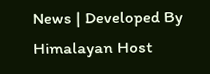News | Developed By Himalayan Host